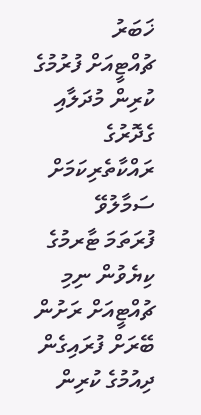ޚަބަރު
ޗުއްޓީއަށް ފުރުމުގެ ކުރިން މުދަލާއި ގެދޮރުގެ ރައްކާތެރިކަމަށް ސަމާލުވޭ
ފުރަތަމަ ޓާރމުގެ ކިޔެވުން ނިމި ޗުއްޓީއަށް ރަށުން ބޭރަށް ފުރައިގެން ދިއުމުގެ ކުރިން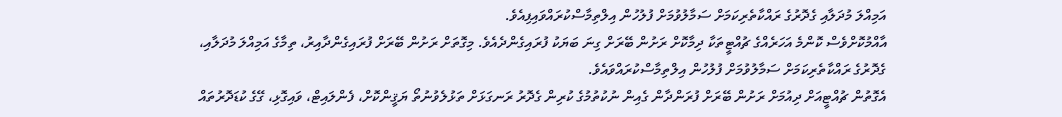އަމިއްލަ މުދަލާއި ގެދޮރުގެ ރައްކާތެރިކަމަށް ސަމާލުވުމަށް ފުލުހުން އިލްތިމާސްކުރައްވައިފިއެވެ.
އާއްމުކޮށްވެސް ކޮންމެ އަހަރެއްގެ ޗުއްޓީތަކާ ދިމާކޮށް ރަށުން ބޭރަށް ގިނަ ބަޔަކު ފުރައިގެންދެއެވެ. މިގޮތަށް ރަށުން ބޭރަށް ފުރައިގެންދާއިރު، ތިމާގެ އަމިއްލަ މުދަލާއި، ގެދޮރުގެ ރައްކާތެރިކަމަށް ސަމާލުވުމަށް ފުލުހުން އިލްތިމާސްކުރައްވައެވެ.
އެގޮތުން ޗުއްޓީއަށް ދިއުމަށް ރަށުން ބޭރަށް ފުރަންދާން ގެއިން ނުކުތުމުގެ ކުރިން ގެދޮރު ރަނގަޅަށް ތަޅުލެވުނުތޯ ޔަޤީންކޮށް، ފެންލައިޓް، ވައިގޮޅި، ގޭގެ ކުޑަދޮރުތައް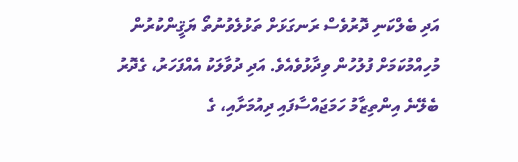އަދި ބެލްކަނި ދޮރުވެސް ރަނގަޅަށް ތަޅުލެވުނުތޯ ޔަޤީންކުރުން މުހިއްމުކަމަށް ފުލުހުން ވިދާޅުވެއެވެ. އަދި ދުވާލަކު އެއްފަހަރު، ގެދޮރު ބެލޭނެ އިންތިޒާމު ހަމަޖައްސާފައި ދިއުމަށާއި، ގެ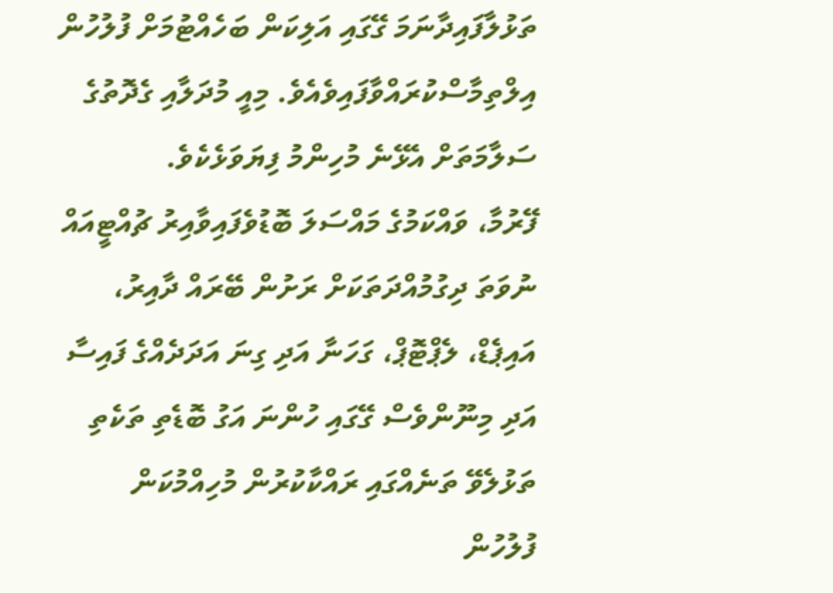ތަޅުލާފައިދާނަމަ ގޭގައި އަލިކަން ބަހެއްޓުމަށް ފުލުހުން އިލްތިމާސްކުރައްވާފައިވެއެވެ. މިއީ މުދަލާއި ގެދޮތުގެ ސަލާމަތަށް އެޅޭނެ މުހިންމު ފިޔަވަޅެކެވެ.
ފޭރުމާ، ވައްކަމުގެ މައްސަލަ ބޮޑުވެފައިވާއިރު ޗުއްޓީއައް ނުވަތަ ދިގުމުއްދަތަކަށް ރަށުން ބޭރައް ދާއިރު، އައިޕެޑް، ލެޕްޓޮޕް، ގަހަނާ އަދި ގިނަ އަދަދެއްގެ ފައިސާ އަދި މިނޫންވެސް ގޭގައި ހުންނަ އަގު ބޮޑެތި ތަކެތި ތަޅުލެވޭ ތަނެއްގައި ރައްކާކުރުން މުހިއްމުކަން ފުލުހުން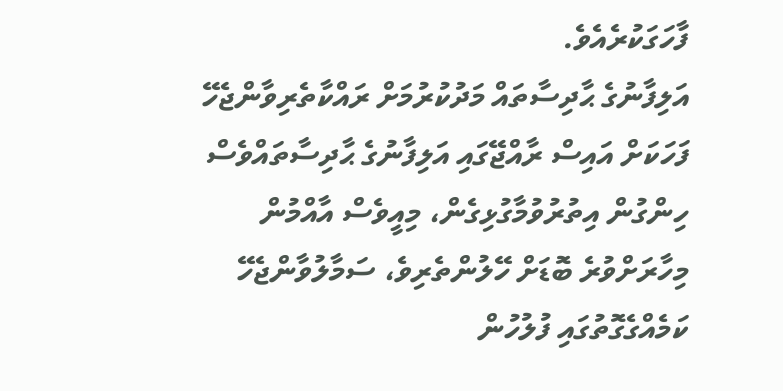ފާހަގަކުރެއެވެ.
އަލިފާނުގެ ޙާދިސާތައް މަދުކުރުމަށް ރައްކާތެރިވާންޖެހޭ
ފަހަކަށް އައިސް ރާއްޖޭގައި އަލިފާނުގެ ޙާދިސާތައްވެސް ހިންގުން އިތުރުވުމާގުޅިގެން، މިއީވެސް އާއްމުން މިހާރަށްވުރެ ބޮޑަށް ހޭލުންތެރިވެ، ސަމާލުވާންޖެހޭ ކަމެއްގެގޮތުގައި ފުލުހުން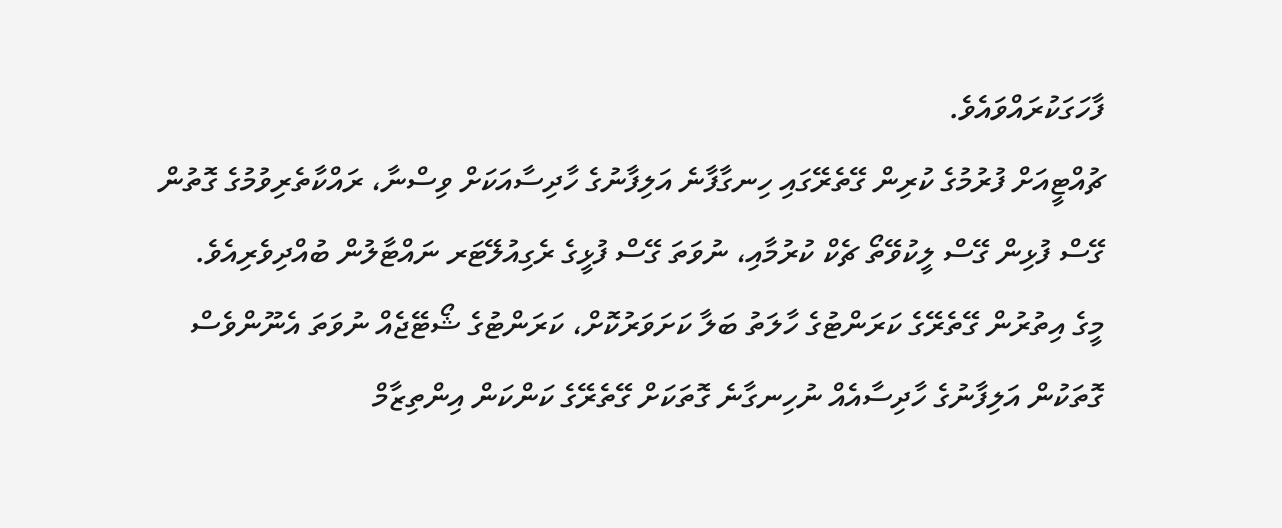ފާހަގަކުރައްވައެވެ.
ޗުއްޓީއަށް ފުރުމުގެ ކުރިން ގޭތެރޭގައި ހިނގާފާނެ އަލިފާނުގެ ހާދިސާއަކަށް ވިސްނާ، ރައްކާތެރިވުމުގެ ގޮތުން ގޭސް ފުޅިން ގޭސް ލީކުވޭތޯ ޗެކް ކުރުމާއި، ނުވަތަ ގޭސް ފުޅީގެ ރެގިއުލޭޓަރ ނައްޓާލުން ބުއްދިވެރިއެވެ.
މީގެ އިތުރުން ގޭތެރޭގެ ކަރަންޓުގެ ހާލަތު ބަލާ ކަށަވަރުކޮށް، ކަރަންޓުގެ ޝޯޓޭޖެއް ނުވަތަ އެނޫންވެސް ގޮތަކުން އަލިފާނުގެ ހާދިސާއެއް ނުހިނގާނެ ގޮތަކަށް ގޭތެރޭގެ ކަންކަން އިންތިޒާމް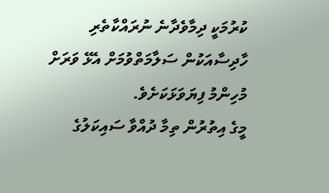ކުރުމަކީ ދިމާވެދާނެ ނުރައްކާތެރި ހާދިސާއަކުން ސަލާމަތްވުމަށް އެޅޭ ވަރަށް މުހިންމު ފިޔަވަޅަކަށެވެ.
މީގެ އިތުރުން ތިމާ ދުއްވާ ސައިކަލުގެ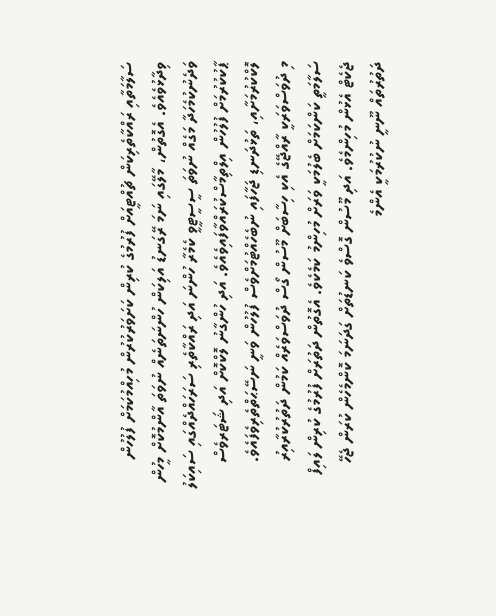ސަލާމަތާއި ރައްކާތެރިކަން ޗުއްޓީއަށް ފުރުމުގެ ކުރިން ކަށަވަރުކުރުން މުހިއްމުކަމަށް ފުލުހުން ވިދާޅުވެއެވެ. އެގޮތުން، މާލޭގައި ނަމަ ރޭގަނޑު އަލިކަން ހުންނަތަނެއް ނުވަތަ އާންމުކޮށް މީހުން ވަދެނުކުމެހަދާ މަގެއް ނުވަތަ ސީސީޓީވީ ކެމެރާ ހުންނަ އަދި ރައްކާތެރި ސަރަހައްދެއްގައި ސައިކަލު ޕާކުކުރުމަށް ފުލުހުން އިލްތިމާސްކުރައްވާފައިވެއެވެ. އަދި ހުންގާނު ލޮކްކޮށް އަދި ޝަޓަރވެސް ލޮކްކުރުމަށާއި، ތަޅުދަނޑި ޖަހާފައި ނުބެހެއްޓުމަށްވެސް ފުލުހުން ވަނީ ނަސޭޙަތްތެރިވެފައެވެ.
މި ދުވަސްވަރަކީ ރާއްޖޭގެ އެކި ހިސާބަށް މޫސުން ގޯސް ދުވަސްވަރެއް ކަމުން ދަތުރުކުރާއިރު ސަލާމަތީ ކަންކަމަށް ބެލުމަކީ ވަރަށް މުހިންމު ކަމެކެވެ. އެގޮތުން ދަތުރަށް ފުރުމުގެ ކުރިން ލައިފް ޖެކެޓް އެޅުން މުހިންމެވެ. އަދި މޫސުން ގޮސްވެ ކަނޑުތަށް ގަދަނަމަ ކޮންމެހެން ކުރަން ޖެހޭ ދަތުރުތައް ނޫނީ ނުކުރުމަކީ އެންމެ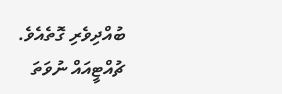ބުއްދިވެރި ގޮތެއެވެ.
ޗުއްޓީއައް ނުވަތަ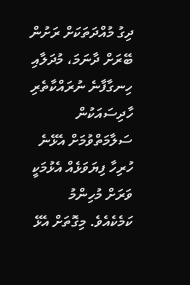ދިގު މުއްދަތަކަށް ރަށުން ބޭރަށް ދާނަމަ، މުދަލާއި ހިނގާފާނެ ނުރައްކާތެރި ހާދިސައަކުން ސަލާމަތްވުމަށް އެޅޭނެ ހުރިހާ ފިޔަވަޅެއް އެޅުމަކީ ވަރަށް މުހިންމު ކަމެކެއެވެ. މިގޮތަށް އެޅޭ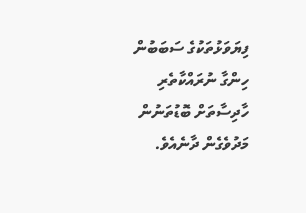ފިޔަވަޅުތަކުގެ ސަބަބުން ހިންގާ ނުރައްކާތެރި ހާދިސާތަށް ބޮޑުތަނުން މަދުވެގެން ދާނެއެވެ.